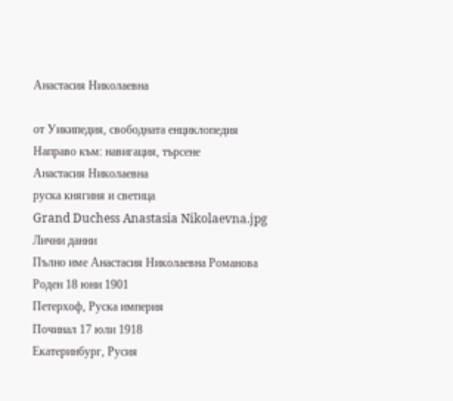Анастасия Николаевна

от Уикипедия, свободната енциклопедия
Направо към: навигация, търсене
Анастасия Николаевна
руска княгиня и светица
Grand Duchess Anastasia Nikolaevna.jpg
Лични данни
Пълно име Анастасия Николаевна Романова
Роден 18 юни 1901
Петерхоф, Руска империя
Починал 17 юли 1918
Екатеринбург, Русия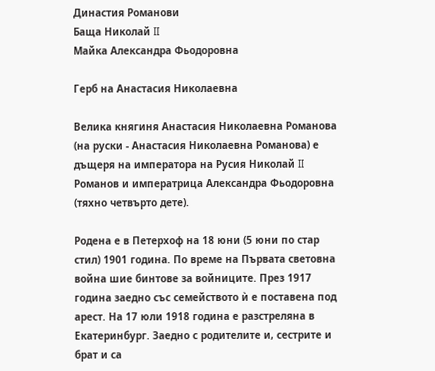Династия Романови
Баща Николай II
Майка Александра Фьодоровна

Герб на Анастасия Николаевна

Велика княгиня Анастасия Николаевна Романова (на руски - Анастасия Николаевна Романова) е дъщеря на императора на Русия Николай II Романов и императрица Александра Фьодоровна (тяхно четвърто дете).

Родена е в Петерхоф на 18 юни (5 юни по стар стил) 1901 година. По време на Първата световна война шие бинтове за войниците. През 1917 година заедно със семейството ѝ е поставена под арест. На 17 юли 1918 година е разстреляна в Екатеринбург. Заедно с родителите и, сестрите и брат и са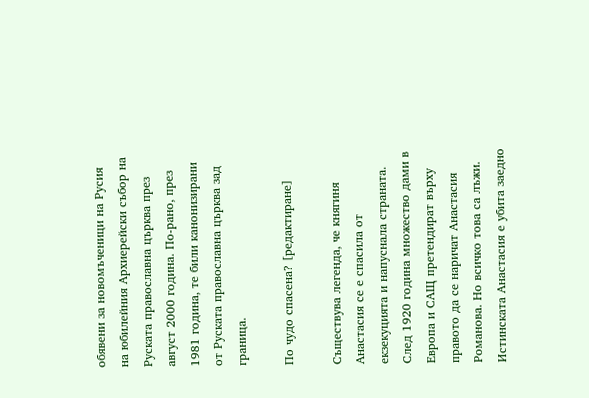обявени за новомъченици на Русия на юбилейния Архиерейски събор на Руската православна църква през август 2000 година. По-рано, през 1981 година, те били канонизирани от Руската православна църква зад граница.

По чудо спасена? [редактиране]

Съществува легенда, че княгиня Анастасия се е спасила от екзекуцията и напуснала страната. След 1920 година множество дами в Европа и САЩ претендират върху правото да се наричат Анастасия Романова. Но всичко това са лъжи. Истинската Анастасия е убита заедно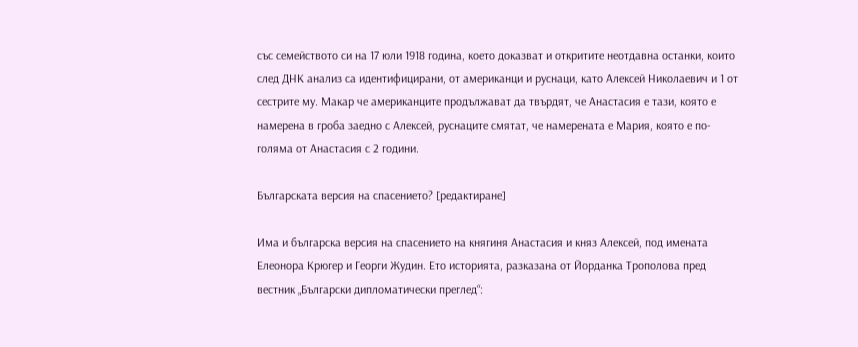със семейството си на 17 юли 1918 година, което доказват и откритите неотдавна останки, които след ДНК анализ са идентифицирани, от американци и руснаци, като Алексей Николаевич и 1 от сестрите му. Макар че американците продължават да твърдят, че Анастасия е тази, която е намерена в гроба заедно с Алексей, руснаците смятат, че намерената е Мария, която е по-голяма от Анастасия с 2 години.

Българската версия на спасението? [редактиране]

Има и българска версия на спасението на княгиня Анастасия и княз Алексей, под имената Елеонора Крюгер и Георги Жудин. Ето историята, разказана от Йорданка Трополова пред вестник „Български дипломатически преглед“: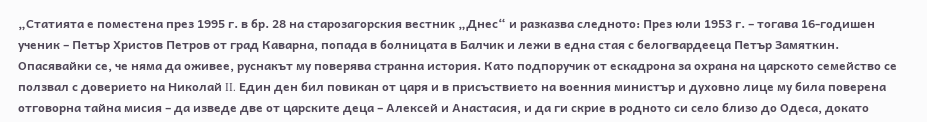„Статията е поместена през 1995 г. в бр. 28 на старозагорския вестник „Днес“ и разказва следното: През юли 1953 г. – тогава 16-годишен ученик – Петър Христов Петров от град Каварна, попада в болницата в Балчик и лежи в една стая с белогвардееца Петър Замяткин. Опасявайки се, че няма да оживее, руснакът му поверява странна история. Като подпоручик от ескадрона за охрана на царското семейство се ползвал с доверието на Николай II. Един ден бил повикан от царя и в присъствието на военния министър и духовно лице му била поверена отговорна тайна мисия – да изведе две от царските деца – Алексей и Анастасия, и да ги скрие в родното си село близо до Одеса, докато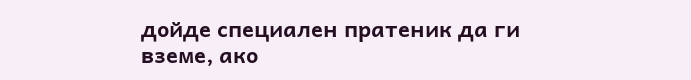дойде специален пратеник да ги вземе, ако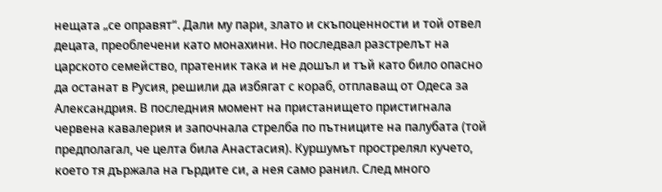нещата „се оправят“. Дали му пари, злато и скъпоценности и той отвел децата, преоблечени като монахини. Но последвал разстрелът на царското семейство, пратеник така и не дошъл и тъй като било опасно да останат в Русия, решили да избягат с кораб, отплаващ от Одеса за Александрия. В последния момент на пристанището пристигнала червена кавалерия и започнала стрелба по пътниците на палубата (той предполагал, че целта била Анастасия). Куршумът прострелял кучето, което тя държала на гърдите си, а нея само ранил. След много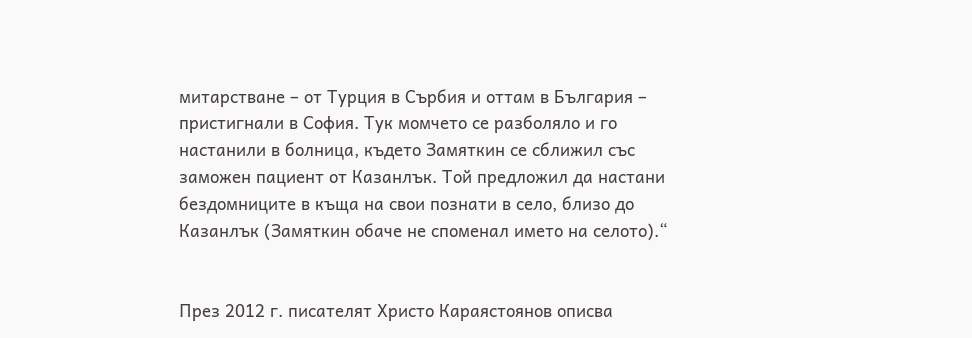митарстване – от Турция в Сърбия и оттам в България – пристигнали в София. Тук момчето се разболяло и го настанили в болница, където Замяткин се сближил със заможен пациент от Казанлък. Той предложил да настани бездомниците в къща на свои познати в село, близо до Казанлък (Замяткин обаче не споменал името на селото).“


През 2012 г. писателят Христо Караястоянов описва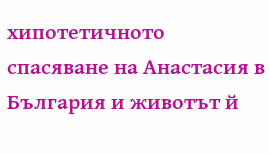хипотетичното спасяване на Анастасия в България и животът й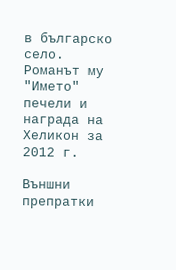в българско село. Романът му "Името" печели и награда на Хеликон за 2012 г.

Външни препратки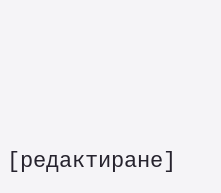[редактиране]